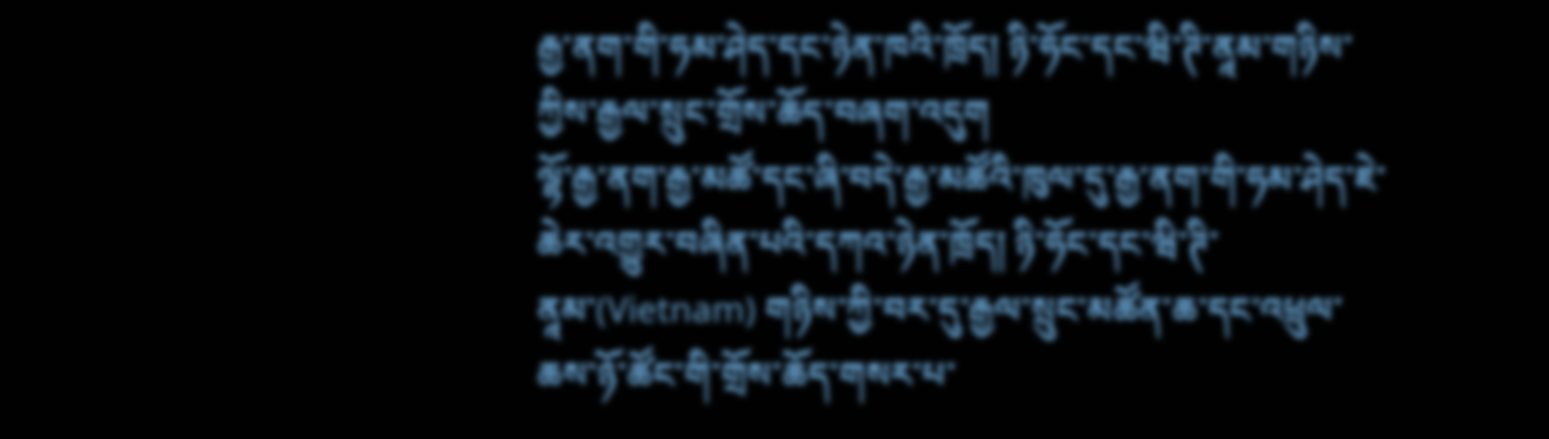རྒྱ་ནག་གི་ཧམ་ཤེད་དང་ཉེན་ཁའི་ཁྲོད། ཉི་ཧོང་དང་ཝི་ཊི་ནཱམ་གཉིས་ཀྱིས་རྒྱལ་སྲུང་གྲོས་ཆོད་བཞག་འདུག
ལྷོ་རྒྱ་ནག་རྒྱ་མཚོ་དང་ཞི་བདེ་རྒྱ་མཚོའི་ཁུལ་དུ་རྒྱ་ནག་གི་ཧམ་ཤེད་ཇེ་ཆེར་འགྱུར་བཞིན་པའི་དཀའ་ཉེན་ཁྲོད། ཉི་ཧོང་དང་ཝི་ཊི་ནཱམ་(Vietnam) གཉིས་ཀྱི་བར་དུ་རྒྱལ་སྲུང་མཚོན་ཆ་དང་འཕྲུལ་ཆས་ཉོ་ཚོང་གི་གྲོས་ཆོད་གསར་པ་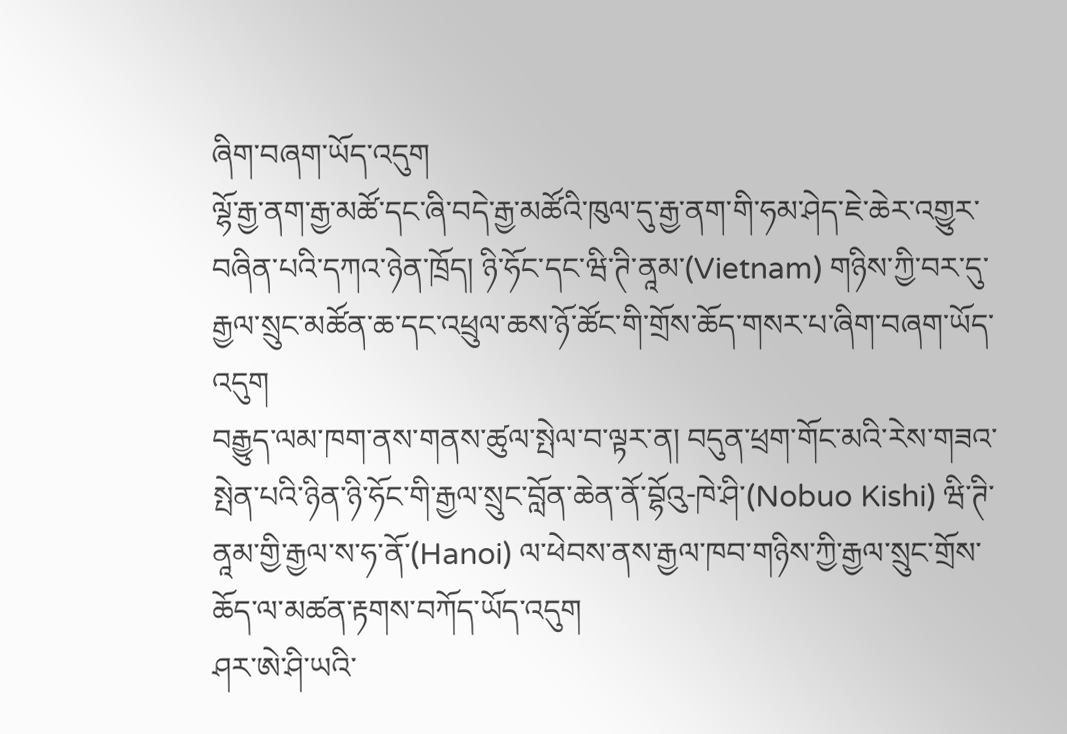ཞིག་བཞག་ཡོད་འདུག
ལྷོ་རྒྱ་ནག་རྒྱ་མཚོ་དང་ཞི་བདེ་རྒྱ་མཚོའི་ཁུལ་དུ་རྒྱ་ནག་གི་ཧམ་ཤེད་ཇེ་ཆེར་འགྱུར་བཞིན་པའི་དཀའ་ཉེན་ཁྲོད། ཉི་ཧོང་དང་ཝི་ཊི་ནཱམ་(Vietnam) གཉིས་ཀྱི་བར་དུ་རྒྱལ་སྲུང་མཚོན་ཆ་དང་འཕྲུལ་ཆས་ཉོ་ཚོང་གི་གྲོས་ཆོད་གསར་པ་ཞིག་བཞག་ཡོད་འདུག
བརྒྱུད་ལམ་ཁག་ནས་གནས་ཚུལ་སྤེལ་བ་ལྟར་ན། བདུན་ཕྲག་གོང་མའི་རེས་གཟའ་སྤེན་པའི་ཉིན་ཉི་ཧོང་གི་རྒྱལ་སྲུང་བློན་ཆེན་ནོ་བྷོའུ-ཁེ་ཤི་(Nobuo Kishi) ཝི་ཊི་ནཱམ་གྱི་རྒྱལ་ས་ཧ་ནོ་(Hanoi) ལ་ཕེབས་ནས་རྒྱལ་ཁབ་གཉིས་ཀྱི་རྒྱལ་སྲུང་གྲོས་ཆོད་ལ་མཚན་རྟགས་བཀོད་ཡོད་འདུག
ཤར་ཨེ་ཤི་ཡའི་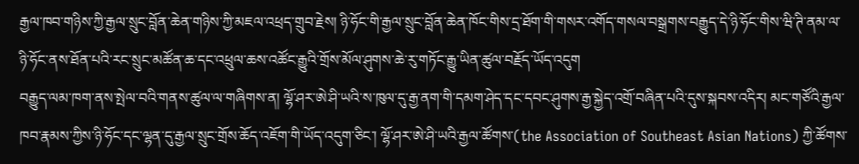རྒྱལ་ཁབ་གཉིས་ཀྱི་རྒྱལ་སྲུང་བློན་ཆེན་གཉིས་ཀྱི་མཇལ་འཕྲད་གྲུབ་རྗེས། ཉི་ཧོང་གི་རྒྱལ་སྲུང་བློན་ཆེན་ཁོང་གིས་དྲ་ཐོག་གི་གསར་འགོད་གསལ་བསྒྲགས་བརྒྱུད་དེ་ཉི་ཧོང་གིས་ཝི་ཊི་ནམ་ལ་ཉི་ཧོང་ནས་ཐོན་པའི་རང་སྲུང་མཚོན་ཆ་དང་འཕྲུལ་ཆས་འཚོང་རྒྱུའི་གྲོས་མོལ་ཤུགས་ཆེ་རུ་གཏོང་རྒྱུ་ཡིན་ཚུལ་བརྗོད་ཡོད་འདུག
བརྒྱུད་ལམ་ཁག་ནས་སྤེལ་བའི་གནས་ཚུལ་ལ་གཞིགས་ན། ལྷོ་ཤར་ཨེ་ཤི་ཡའི་ས་ཁུལ་དུ་རྒྱ་ནག་གི་དམག་ཤེད་དང་དབང་ཤུགས་རྒྱ་སྐྱེད་འགྲོ་བཞིན་པའི་དུས་སྐབས་འདིར། མང་གཙོའི་རྒྱལ་ཁབ་རྣམས་ཀྱིས་ཉི་ཧོང་དང་ལྷན་དུ་རྒྱལ་སྲུང་གྲོས་ཆོད་འཇོག་གི་ཡོད་འདུག་ཅིང་། ལྷོ་ཤར་ཨེ་ཤི་ཡའི་རྒྱལ་ཚོགས་(the Association of Southeast Asian Nations) ཀྱི་ཚོགས་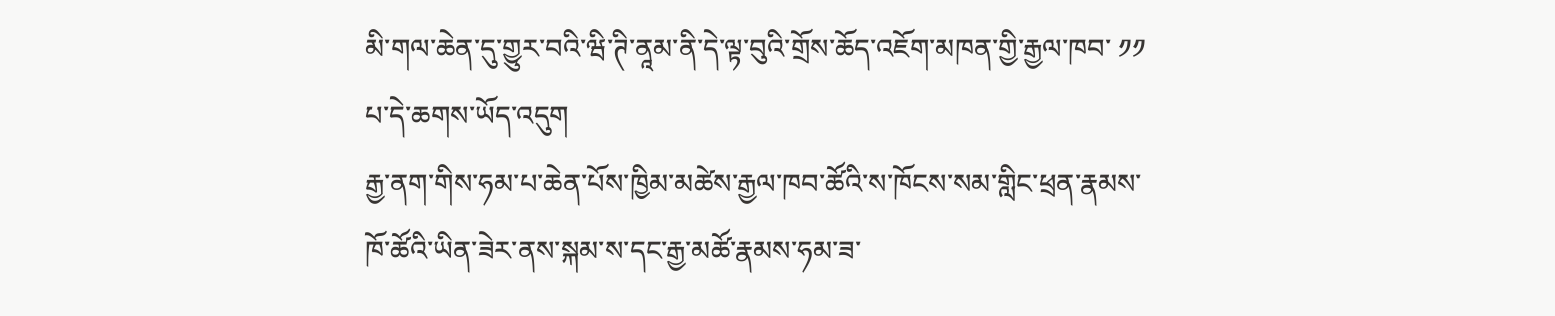མི་གལ་ཆེན་དུ་གྱུར་བའི་ཝི་ཊི་ནཱམ་ནི་དེ་ལྟ་བུའི་གྲོས་ཆོད་འཇོག་མཁན་གྱི་རྒྱལ་ཁབ་ ༡༡ པ་དེ་ཆགས་ཡོད་འདུག
རྒྱ་ནག་གིས་ཧམ་པ་ཆེན་པོས་ཁྱིམ་མཚེས་རྒྱལ་ཁབ་ཚོའི་ས་ཁོངས་སམ་གླིང་ཕྲན་རྣམས་ཁོ་ཚོའི་ཡིན་ཟེར་ནས་སྐམ་ས་དང་རྒྱ་མཚོ་རྣམས་ཧམ་ཟ་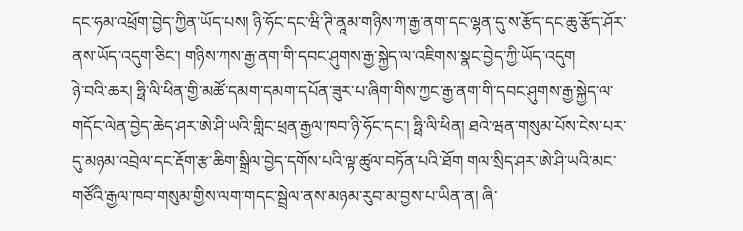དང་ཧམ་འཕྲོག་བྱེད་ཀྱིན་ཡོད་པས། ཉི་ཧོང་དང་ཝི་ཊི་ནཱམ་གཉིས་ཀ་རྒྱ་ནག་དང་ལྷན་དུ་ས་རྩོད་དང་ཆུ་རྩོད་ཤོར་ནས་ཡོད་འདུག་ཅིང་། གཉིས་ཀས་རྒྱ་ནག་གི་དབང་ཤུགས་རྒྱ་སྐྱེད་ལ་འཇིགས་སྣང་བྱེད་ཀྱི་ཡོད་འདུག
ཉེ་བའི་ཆར། ཧྥི་ལི་ཕིན་གྱི་མཚོ་དམག་དམག་དཔོན་ཟུར་པ་ཞིག་གིས་ཀྱང་རྒྱ་ནག་གི་དབང་ཤུགས་རྒྱ་སྐྱེད་ལ་གདོང་ལེན་བྱེད་ཆེད་ཤར་ཨེ་ཤི་ཡའི་གླིང་ཕྲན་རྒྱལ་ཁབ་ཉི་ཧོང་དང་། ཧྥི་ལི་ཕིན། ཐའེ་ཝན་གསུམ་པོས་ངེས་པར་དུ་མཉམ་འབྲེལ་དང་རྡོག་རྩ་ཆིག་སྒྲིལ་བྱེད་དགོས་པའི་ལྟ་ཚུལ་བཏོན་པའི་ཐོག གལ་སྲིད་ཤར་ཨེ་ཤི་ཡའི་མང་གཙོའི་རྒྱལ་ཁབ་གསུམ་གྱིས་ལག་གདང་སྦྲེལ་ནས་མཉམ་རུབ་མ་བྱས་པ་ཡིན་ན། ཞི་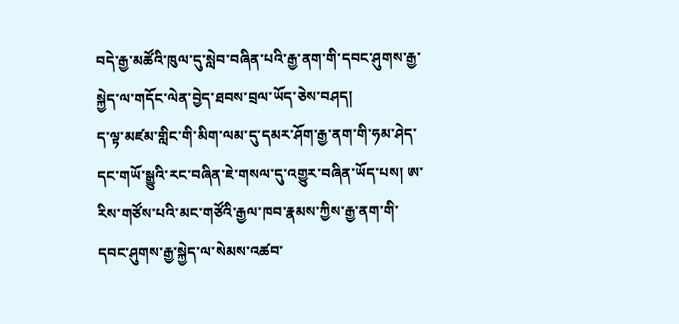བདེ་རྒྱ་མཚོའི་ཁུལ་དུ་སླེབ་བཞིན་པའི་རྒྱ་ནག་གི་དབང་ཤུགས་རྒྱ་སྐྱེད་ལ་གདོང་ལེན་བྱེད་ཐབས་བྲལ་ཡོད་ཅེས་བཤད།
ད་ལྟ་མཛམ་གླིང་གི་མིག་ལམ་དུ་དམར་ཤོག་རྒྱ་ནག་གི་ཧམ་ཤེད་དང་གཡོ་སྒྱུའི་རང་བཞིན་ཇེ་གསལ་དུ་འགྱུར་བཞིན་ཡོད་པས། ཨ་རིས་གཙོས་པའི་མང་གཙོའི་རྒྱལ་ཁབ་རྣམས་ཀྱིས་རྒྱ་ནག་གི་དབང་ཤུགས་རྒྱ་སྐྱེད་ལ་སེམས་འཚབ་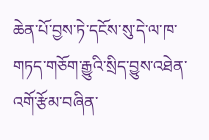ཆེན་པོ་བྱས་ཏེ་དངོས་སུ་དེ་ལ་ཁ་གཏད་གཅོག་རྒྱུའི་སྲིད་བྱུས་འཐེན་འགོ་རྩོམ་བཞིན་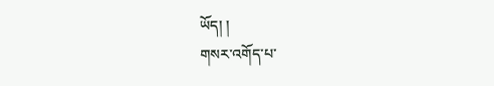ཡོད། །
གསར་འགོད་པ་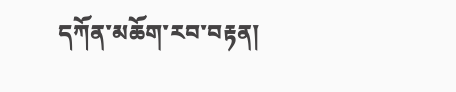དཀོན་མཆོག་རབ་བརྟན།